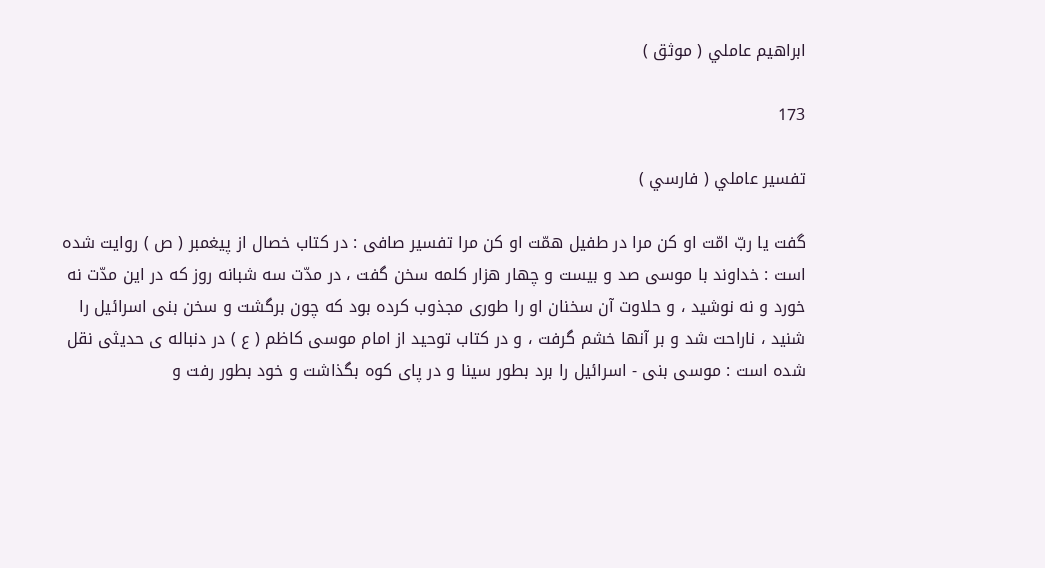ابراهيم عاملي ( موثق )

173

تفسير عاملي ( فارسي )

گفت يا ربّ امّت او كن مرا در طفيل همّت او كن مرا تفسير صافى : در كتاب خصال از پيغمبر ( ص ) روايت شده است : خداوند با موسى صد و بيست و چهار هزار كلمه سخن گفت ، در مدّت سه شبانه روز كه در اين مدّت نه خورد و نه نوشيد ، و حلاوت آن سخنان او را طورى مجذوب كرده بود كه چون برگشت و سخن بنى اسرائيل را شنيد ، ناراحت شد و بر آنها خشم گرفت ، و در كتاب توحيد از امام موسى كاظم ( ع ) در دنباله ى حديثى نقل شده است : موسى بنى - اسرائيل را برد بطور سينا و در پاى كوه بگذاشت و خود بطور رفت و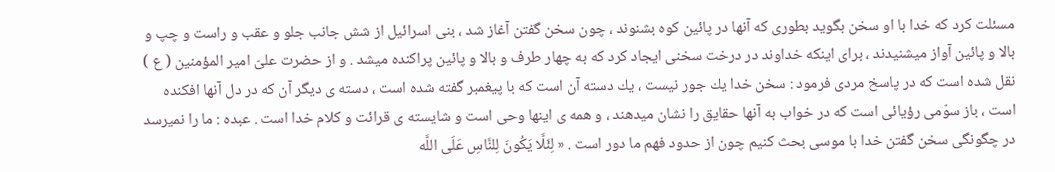مسئلت كرد كه خدا با او سخن بگويد بطورى كه آنها در پائين كوه بشنوند ، چون سخن گفتن آغاز شد ، بنى اسرائيل از شش جانب جلو و عقب و راست و چپ و بالا و پائين آواز ميشنيدند ، براى اينكه خداوند در درخت سخنى ايجاد كرد كه به چهار طرف و بالا و پائين پراكنده ميشد . و از حضرت علىّ امير المؤمنين ( ع ) نقل شده است كه در پاسخ مردى فرمود : سخن خدا يك جور نيست ، يك دسته آن است كه با پيغمبر گفته شده است ، دسته ى ديگر آن كه در دل آنها افكنده است ، باز سوّمى رؤيائى است كه در خواب به آنها حقايق را نشان ميدهند ، و همه ى اينها وحى است و شايسته ى قرائت و كلام خدا است . عبده : ما را نميرسد در چگونگى سخن گفتن خدا با موسى بحث كنيم چون از حدود فهم ما دور است . « لِئَلَّا يَكُونَ لِلنَّاسِ عَلَى اللَّه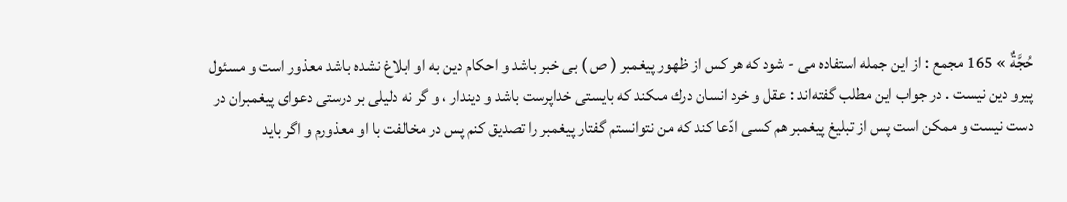حُجَّةٌ » 165 مجمع : از اين جمله استفاده مى - شود كه هر كس از ظهور پيغمبر ( ص ) بى خبر باشد و احكام دين به او ابلاغ نشده باشد معذور است و مسئول پيرو دين نيست . در جواب اين مطلب گفته‌اند : عقل و خرد انسان درك مىكند كه بايستى خداپرست باشد و ديندار ، و گر نه دليلى بر درستى دعواى پيغمبران در دست نيست و ممكن است پس از تبليغ پيغمبر هم كسى ادّعا كند كه من نتوانستم گفتار پيغمبر را تصديق كنم پس در مخالفت با او معذورم و اگر بايد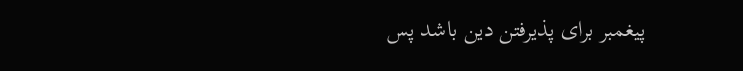پيغمبر براى پذيرفتن دين باشد پس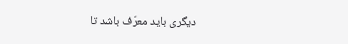ديگرى بايد معرّف باشد تا